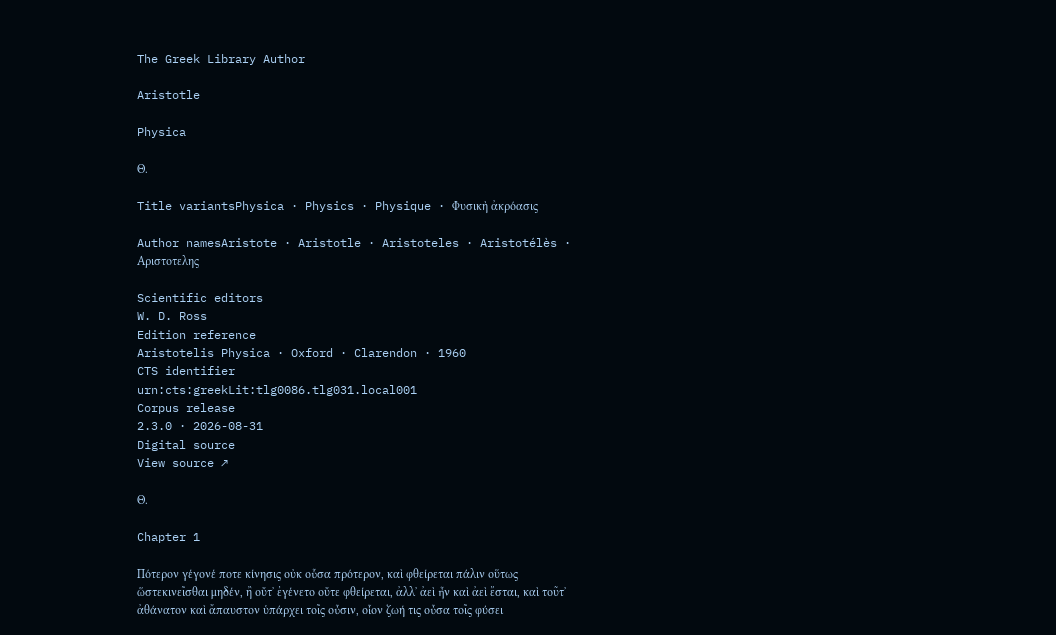The Greek Library Author

Aristotle

Physica

Θ.

Title variantsPhysica · Physics · Physique · Φυσικὴ ἀκρόασις

Author namesAristote · Aristotle · Aristoteles · Aristotélès · Αριστοτελης

Scientific editors
W. D. Ross
Edition reference
Aristotelis Physica · Oxford · Clarendon · 1960
CTS identifier
urn:cts:greekLit:tlg0086.tlg031.local001
Corpus release
2.3.0 · 2026-08-31
Digital source
View source ↗

Θ.

Chapter 1

Πότερον γέγονέ ποτε κίνησις οὐκ οὗσα πρότερον, καὶ φθείρεται πάλιν οὕτως ὥστεκινεῖσθαι μηδέν, ἢ οὔτʼ ἐγένετο οὔτε φθείρεται, ἀλλʼ ἀεὶ ἦν καὶ ἀεὶ ἔσται, καὶ τοῦτʼ ἀθάνατον καὶ ἄπαυστον ὑπάρχει τοῖς οὖσιν, οἷον ζωή τις οὖσα τοῖς φύσει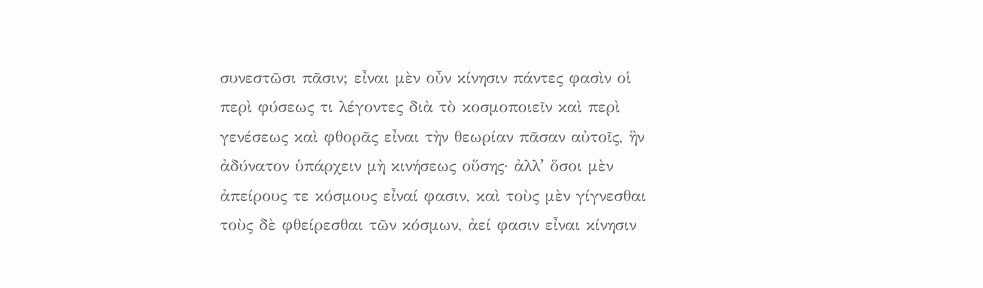συνεστῶσι πᾶσιν; εἶναι μὲν οὖν κίνησιν πάντες φασὶν οἱ περὶ φύσεως τι λέγοντες διὰ τὸ κοσμοποιεῖν καὶ περὶ γενέσεως καὶ φθορᾶς εἶναι τὴν θεωρίαν πᾶσαν αὐτοῖς, ἣν ἀδύνατον ὑπάρχειν μὴ κινήσεως οὕσης· ἀλλʼ ὅσοι μὲν ἀπείρους τε κόσμους εἶναί φασιν, καὶ τοὺς μὲν γίγνεσθαι τοὺς δὲ φθείρεσθαι τῶν κόσμων, ἀεί φασιν εἶναι κίνησιν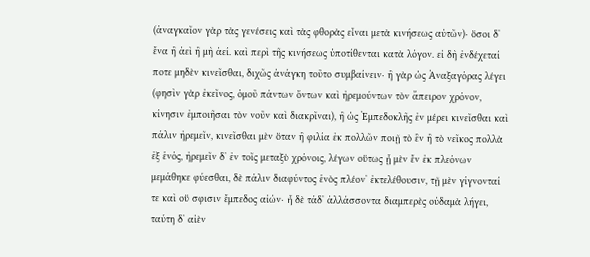(ἀναγκαῖον γὰρ τὰς γενέσεις καὶ τὰς φθορὰς εἶναι μετὰ κινήσεως αὐτῶν)· ὅσοι δʼ ἔνα ἢ ἀεὶ ἢ μὴ ἀεί. καὶ περὶ τῆς κινήσεως ὑποτίθενται κατὰ λόγον. εἰ δὴ ἐνδέχεταί ποτε μηδὲν κινεῖσθαι, διχῶς ἀνάγκη τοῦτο συμβαίνειν· ἢ γὰρ ὡς Ἀναξαγόρας λέγει (φησὶν γὰρ ἐκεῖνος, ὁμοῦ πάντων ὄντων καὶ ἠρεμούντων τὸν ἄπειρον χρόνον, κίνησιν ἐμποιῆσαι τὸν νοῦν καὶ διακρῖναι), ἢ ὡς Ἐμπεδοκλῆς ἐν μέρει κινεῖσθαι καὶ πάλιν ἠρεμεῖν, κινεῖσθαι μὲν ὅταν ἢ φιλία ἐκ πολλῶν ποιῇ τὸ ἓν ἢ τὸ νεῖκος πολλὰ ἐξ ἑνός, ἠρεμεῖν δʼ ἐν τοῖς μεταξὺ χρόνοις, λέγων οὕτως ᾗ μὲν ἔν ἐκ πλεόνων μεμάθηκε φύεσθαι, δὲ πάλιν διαφύντος ἑνὸς πλέονʼ ἐκτελέθουσιν, τῇ μὲν γίγνονταί τε καὶ οὕ σφισιν ἔμπεδος αἰών· ἧ δὲ τάδʼ ἀλλάσσοντα διαμπερὲς οὐδαμὰ λήγει, ταύτη δʼ αἰὲν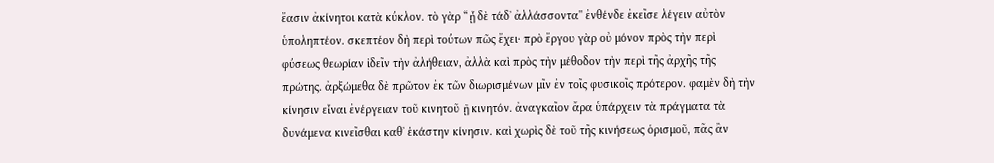ἔασιν ἀκίνητοι κατὰ κύκλον. τὸ γὰρ “ᾗ δὲ τάδʼ ἀλλάσσοντα'' ἐνθένδε ἐκεῖσε λέγειν αὐτὸν ὑποληπτέον. σκεπτέον δὴ περὶ τούτων πῶς ἔχει· πρὸ ἔργου γὰρ οὐ μόνον πρὸς τὴν περὶ φύσεως θεωρίαν ἰδεῖν τὴν ἀλήθειαν, ἀλλὰ καὶ πρὸς τὴν μέθοδον τὴν περὶ τῆς ἀρχῆς τῆς πρώτης. ἀρξώμεθα δὲ πρῶτον ἐκ τῶν διωρισμένων μῖν ἐν τοῖς φυσικοῖς πρότερον. φαμὲν δὴ τὴν κίνησιν εἶναι ἐνέργειαν τοῦ κινητοῦ ῇ κινητόν. ἀναγκαῖον ἄρα ὑπάρχειν τὰ πράγματα τὰ δυνάμενα κινεῖσθαι καθʼ ἑκάστην κίνησιν. καὶ χωρὶς δὲ τοῦ τῆς κινήσεως ὁρισμοῦ, πᾶς ἂν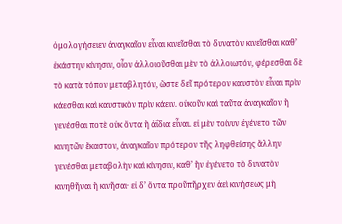ὁμολογήσειεν ἀναγκαῖον εἶναι κινεῖσθαι τὸ δυνατὸν κινεῖσθαι καθʼ ἑκάστην κίνησιν, οἶον ἀλλοιοῦσθαι μὲν τὸ ἀλλοιωτόν, φέρεσθαι δὲ τὸ κατὰ τόπον μεταβλητόν, ὥστε δεῖ πρότερον καυστὸν εἶναι πρὶν κάεσθαι καὶ καυστικὸν πρὶν κάειν. οὐκοῦν καὶ ταῦτα ἀναγκαῖον ἢ γενέσθαι ποτὲ οὐκ ὄντα ἢ ἀΐδια εἶναι. εἰ μὲν τοίνυν ἐγένετο τῶν κινητῶν ἕκαστον, ἀναγκαῖον πρότερον τῆς ληφθείσης ἄλλην γενέσθαι μεταβολὴν καὶ κίνησιν, καθʼ ἣν ἐγένετο τὸ δυνατὸν κινηθῆναι ἢ κινῆσαι· εἰ δʼ ὄντα προῦπῆρχεν ἀεὶ κινήσεως μὴ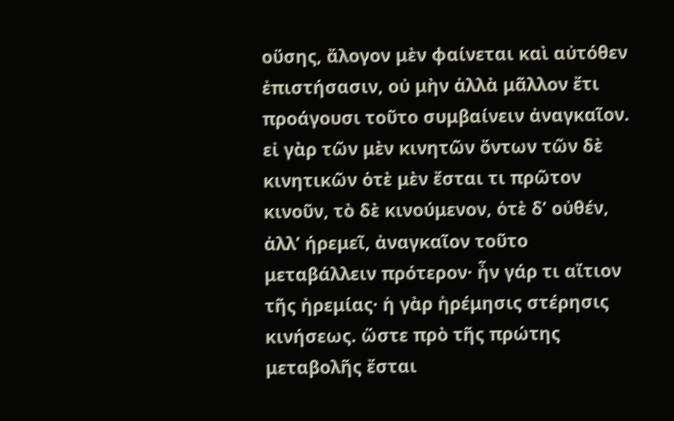οὕσης, ἄλογον μὲν φαίνεται καὶ αὐτόθεν ἐπιστήσασιν, οὐ μὴν ἀλλὰ μᾶλλον ἔτι προάγουσι τοῦτο συμβαίνειν ἀναγκαῖον. εἰ γὰρ τῶν μὲν κινητῶν ὄντων τῶν δὲ κινητικῶν ὁτὲ μὲν ἔσται τι πρῶτον κινοῦν, τὸ δὲ κινούμενον, ὁτὲ δʼ οὐθέν, ἀλλʼ ήρεμεῖ, ἀναγκαῖον τοῦτο μεταβάλλειν πρότερον· ἦν γάρ τι αἴτιον τῆς ἠρεμίας· ἡ γὰρ ἠρέμησις στέρησις κινήσεως. ὥστε πρὸ τῆς πρώτης μεταβολῆς ἔσται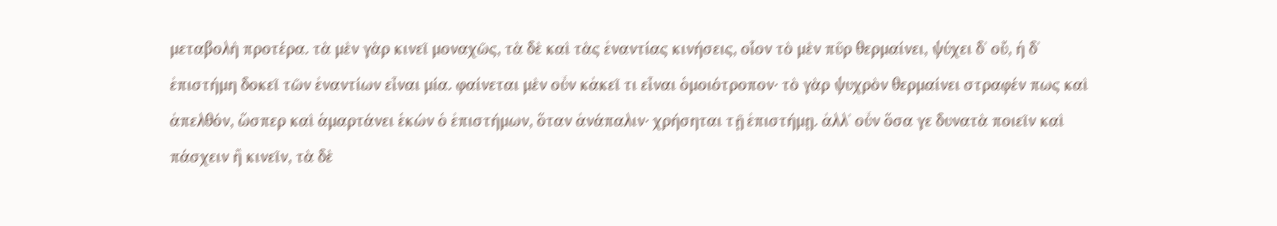μεταβολὴ προτέρα. τὰ μὲν γὰρ κινεῖ μοναχῶς, τὰ δὲ καὶ τὰς ἐναντίας κινήσεις, οἷον τὸ μὲν πῦρ θερμαίνει, ψύχει δʼ οὔ, ἡ δʼ ἐπιστήμη δοκεῖ τῶν ἐναντίων εἶναι μία. φαίνεται μὲν οὖν κἀκεῖ τι εἶναι ὁμοιότροπον· τὸ γὰρ ψυχρὸν θερμαίνει στραφέν πως καὶ ἀπελθόν, ὥσπερ καὶ ἁμαρτάνει ἑκών ὁ ἐπιστήμων, ὅταν ἀνάπαλιν· χρήσηται τῇ ἐπιστήμῃ. ἀλλʼ οὖν ὅσα γε δυνατὰ ποιεῖν καὶ πάσχειν ἢ κινεῖν, τὰ δὲ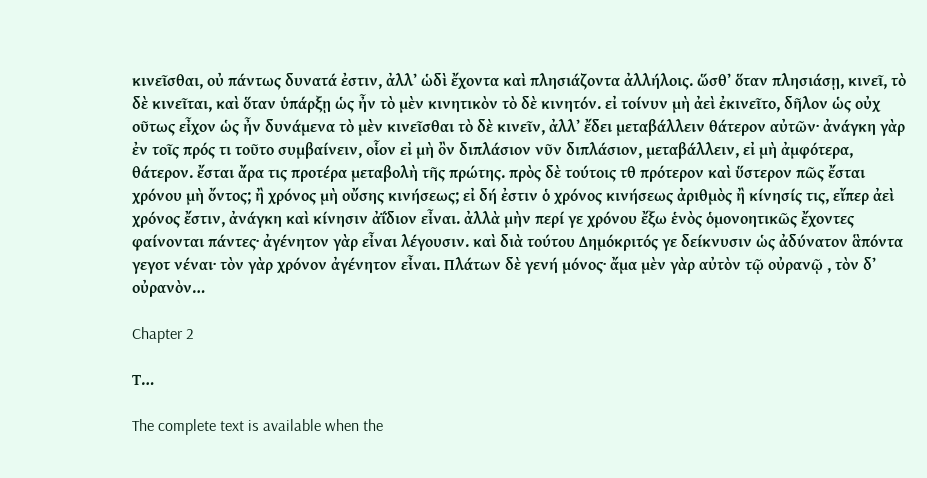κινεῖσθαι, οὐ πάντως δυνατά ἐστιν, ἀλλʼ ὡδὶ ἔχοντα καὶ πλησιάζοντα ἀλλήλοις. ὥσθʼ ὅταν πλησιάσῃ, κινεῖ, τὸ δὲ κινεῖται, καὶ ὅταν ὑπάρξῃ ὡς ἦν τὸ μὲν κινητικὸν τὸ δὲ κινητόν. εἰ τοίνυν μὴ ἀεὶ ἐκινεῖτο, δῆλον ὡς οὐχ οῦτως εἶχον ὡς ἦν δυνάμενα τὸ μὲν κινεῖσθαι τὸ δὲ κινεῖν, ἀλλʼ ἔδει μεταβάλλειν θάτερον αὐτῶν· ἀνάγκη γὰρ ἐν τοῖς πρός τι τοῦτο συμβαίνειν, οἷον εἰ μὴ ὂν διπλάσιον νῦν διπλάσιον, μεταβάλλειν, εἰ μὴ ἀμφότερα, θάτερον. ἔσται ἄρα τις προτέρα μεταβολὴ τῆς πρώτης. πρὸς δὲ τούτοις τθ πρότερον καὶ ὕστερον πῶς ἔσται χρόνου μὴ ὄντος; ἢ χρόνος μὴ οὔσης κινήσεως; εἰ δή ἐστιν ὁ χρόνος κινήσεως ἀριθμὸς ἢ κίνησίς τις, εἴπερ ἀεὶ χρόνος ἔστιν, ἀνάγκη καὶ κίνησιν ἀΐδιον εἶναι. ἀλλὰ μὴν περί γε χρόνου ἔξω ἑνὸς ὁμονοητικῶς ἔχοντες φαίνονται πάντες· ἀγένητον γὰρ εἶναι λέγουσιν. καὶ διὰ τούτου Δημόκριτός γε δείκνυσιν ὡς ἀδύνατον ἃπόντα γεγοτ νέναι· τὸν γὰρ χρόνον ἀγένητον εἶναι. Πλάτων δὲ γενή μόνος· ἄμα μὲν γὰρ αὐτὸν τῷ οὐρανῷ , τὸν δʼ οὐρανὸν…

Chapter 2

Τ…

The complete text is available when the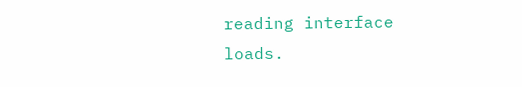reading interface loads.